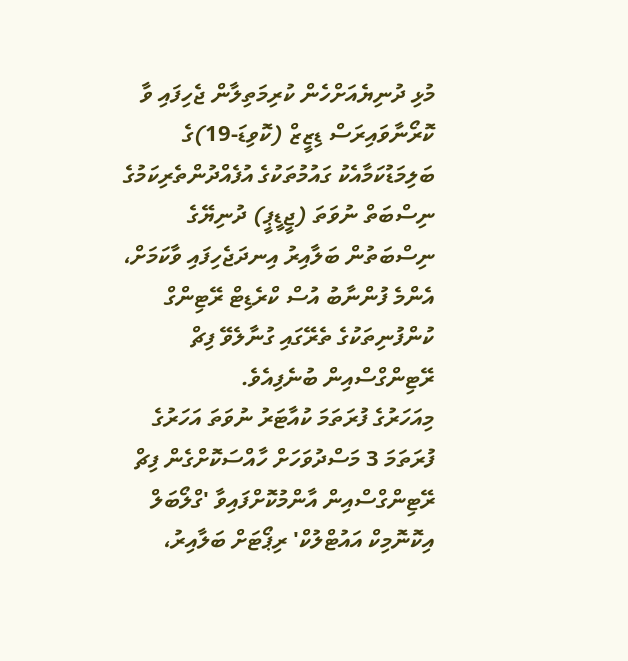މުޅި ދުނިޔެއަށްހެން ކުރިމަތިލާން ޖެހިފައި ވާ ކޮރޯނާވައިރަސް ޑިޒީޒް (ކޮވިޑަ-19)ގެ ބަލިމަޑުކަމާއެކު ގައުމުތަކުގެ އުފެއްދުންތެރިކަމުގެ ނިސްބަތް ނުވަތަ (ޖީޑީޕީ) ދުނިޔޭގެ ނިސްބަތުން ބަލާއިރު އިނދަޖެހިފައި ވާކަމަށް، އެންމެ ފުންނާބު އުސް ކްރެޑިޓް ރޭޓިންގް ކުންފުނިތަކުގެ ތެރޭގައި ގުނާލެވޭ ފިޗް ރޭޓިންގްސްއިން ބުނެފިއެވެ.
މިއަހަރުގެ ފުރަތަމަ ކުއާޓަރު ނުވަތަ އަހަރުގެ ފުރަތަމަ 3 މަސްދުވަހަށް ހާއްސަކޮށްގެން ފިޗް ރޭޓިންގްސްއިން އާންމުކޮށްފައިވާ 'ގްލޯބަލް އިކޮނޮމިކް އައުޓްލުކް' ރިޕޯޓަށް ބަލާއިރު،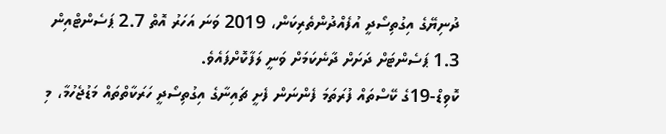ދުނިޔޭގެ އިގުތިސޯދީ އުފެއްދުންތެރިކަން، 2019 ވަނަ އަހަރު އޮތް 2.7 ޕަސެންޓްއިން 1.3 ޕަސެންޓަށް ދަށަށް ދާނެކަމަށް ވަނީ ލަފާކޮށްފައެވެ.
ކޮވިޑް-19ގެ ކޭސްތައް ފުރަތަމަ ފެންނަން ފެށީ ޗައިނާގެ އިގުތިސޯދީ ހަރަކާތްތައް މަޑުޖެހުމާ، މި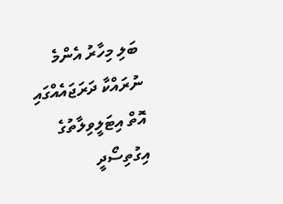ބަލި މިހާރު އެންމެ ނުރައްކާ ދަރަޖައެއްގައި އޮތް އިޓަލީވިލާތުގެ އިގުތިސޯދީ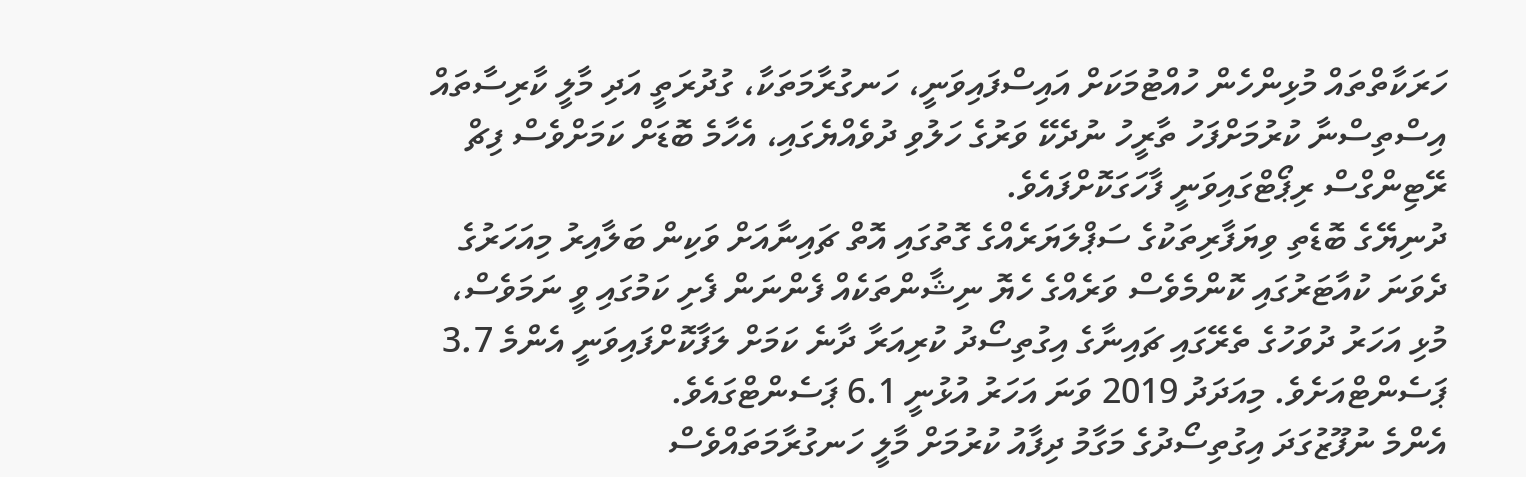ހަރަކާތްތައް މުޅިންހެން ހުއްޓުމަކަށް އައިސްފައިވަނީ، ހަނގުރާމަތަކާ، ގުދުރަތީ އަދި މާލީ ކާރިސާތައް އިސްތިސްނާ ކުރުމަށްފަހު ތާރީހު ނުދެކޭ ވަރުގެ ހަލުވި ދުވެއްޔެގައި، އެހާމެ ބޮޑަށް ކަމަށްވެސް ފިޗް ރޭޓިންގްސް ރިޕޯޓްގައިވަނީ ފާހަގަކޮށްފައެވެ.
ދުނިޔޭގެ ބޮޑެތި ވިޔަފާރިތަކުގެ ސަޕްލަޔަރެއްގެ ގޮތުގައި އޮތް ޗައިނާއަށް ވަކިން ބަލާއިރު މިއަހަރުގެ ދެވަނަ ކުއާޓަރުގައި ކޮންމެވެސް ވަރެއްގެ ހެޔޮ ނިޝާންތަކެއް ފެންނަން ފެށި ކަމުގައި ވީ ނަމަވެސް، މުޅި އަހަރު ދުވަހުގެ ތެރޭގައި ޗައިނާގެ އިގުތިސޯދު ކުރިއަރާ ދާނެ ކަމަށް ލަފާކޮށްފައިވަނީ އެންމެ 3.7 ޕަސެންޓްއަށެވެ. މިއަދަދު 2019 ވަނަ އަހަރު އުޅުނީ 6.1 ޕަސެންޓްގައެވެ.
އެންމެ ނުފޫޒުގަދަ އިގުތިސޯދުގެ މަގާމު ދިފާއު ކުރުމަށް މާލީ ހަނގުރާމަތައްވެސް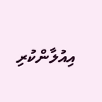އިއުލާންކުރި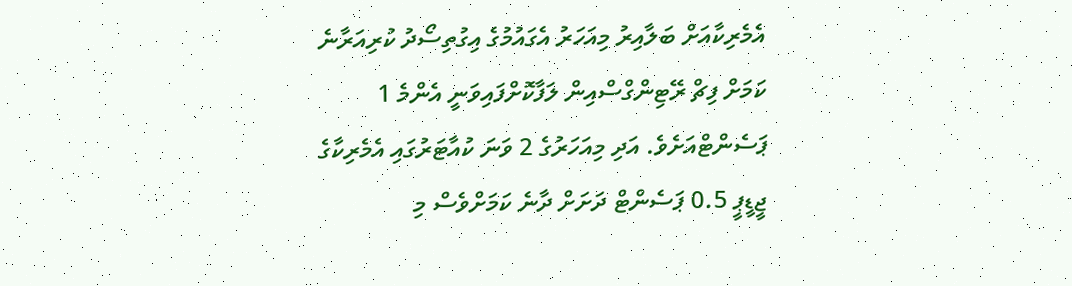އެމެރިކާއަށް ބަލާއިރު މިއަހަރު އެގައުމުގެ އިގުތިސޯދު ކުރިއަރާނެ ކަމަށް ފިޗް ރޭޓިންގްސްއިން ލަފާކޮށްފައިވަނީ އެންމެ 1 ޕަސެންޓްއަށެވެ. އަދި މިއަހަރުގެ 2 ވަނަ ކުއާޓަރުގައި އެމެރިކާގެ ޖީޑީޕީ 0.5 ޕަސެންޓް ދަށަށް ދާނެ ކަމަށްވެސް މި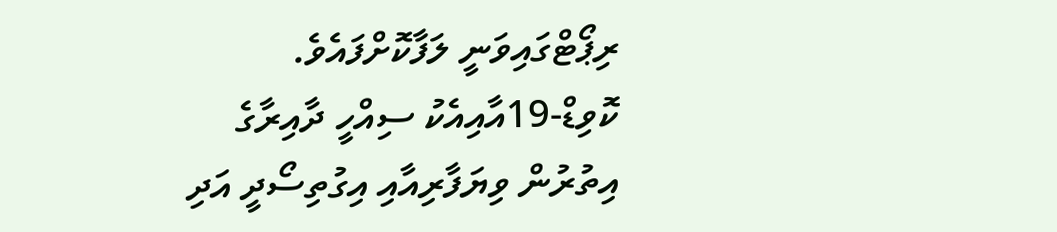ރިޕޯޓްގައިވަނީ ލަފާކޮށްފައެވެ.
ކޮވިޑް-19އާއިއެކު ސިއްހީ ދާއިރާގެ އިތުރުން ވިޔަފާރިއާއި އިގުތިސޯދީ އަދި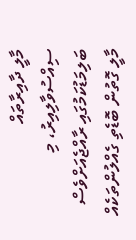މާލީ ދާއިރާތައް ސިއްސުވާލިއިރު، މި ބަލިމަޑުކަމުގައި ރާއްޖެއަށްވެސް މާލީ ގޮތުން ބޮޑެތި ގެއްލުންތަކެއް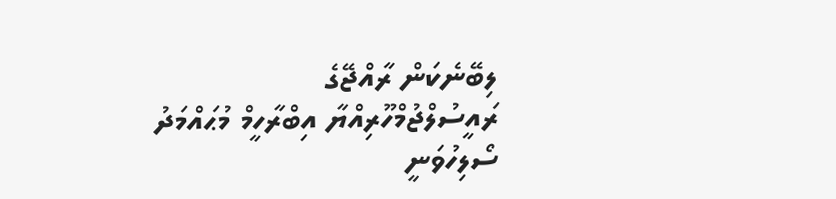ލިބޭނެކަން ރާއްޖޭގެ ރައީސުލްޖުމްހޫރިއްޔާ އިބްރާހީމް މުޙައްމަދު ސޯލިހުވަނީ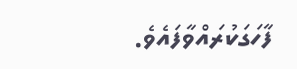ފާހަގަކުރައްވާފައެވެ.